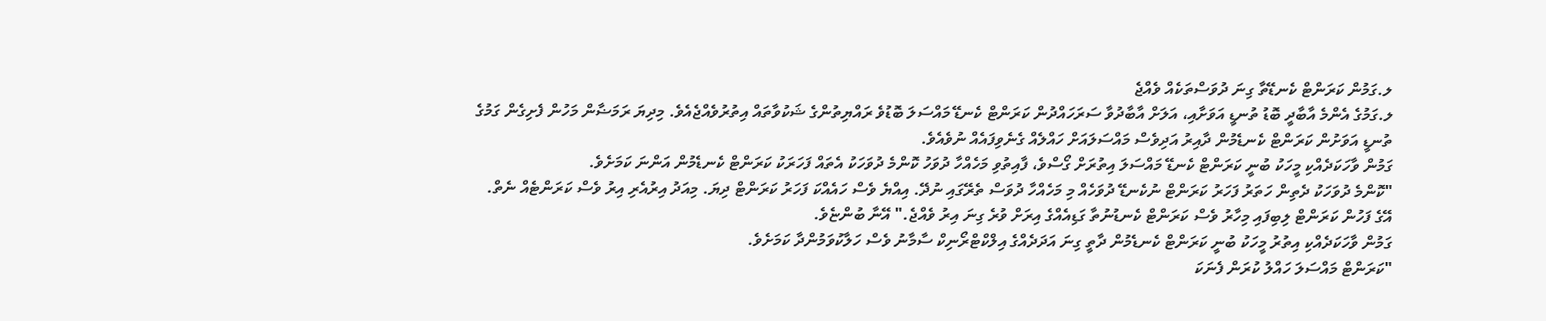ލ.ގަމުން ކަރަންޓް ކެނޑޭތާ ގިނަ ދުވަސްތަކެއް ވެއްޖެ
ލ.ގަމުގެ އެންމެ އާބާދީ ބޮޑު ތުނޑީ އަވަށާއި، އަލަށް އާބާދުވާ ސަރަހައްދުން ކަރަންޓް ކެނޑޭ މައްސަލަ ބޮޑުވެ ރައްޔިތުންގެ ޝަކުވާތައް އިތުރުވެއްޖެއެވެ. މިދިޔަ ރަމަޟާން މަހުން ފެށިގެން ގަމުގެ ތުނޑީ އަވަށުން ކަރަންޓް ކެނޑެމުން ދާއިރު އަދިވެސް މައްސަލައަށް ހައްލެއް ގެނެވިފައެއް ނުވެއެވެ.
ގަމުން ވާހަކަދެއްކި މީހަކު ބުނީ ކަރަންޓް ކެނޑޭ މައްސަލަ އިތުރަށް ގޯސްވެ، ފާއިތުވި މަހެއްހާ ދުވަހު ކޮންމެ ދުވަހަކު އެތައް ފަހަރަކު ކަރަންޓް ކެނޑެމުން އަންނަ ކަމަށެވެ.
"ކޮންމެ ދުވަހަކު ދެތިން ހަތަރު ފަހަރު ކަރަންޓް ނުކެނޑޭ ދުވަހެއް މި މަހެއްހާ ދުވަސް ތެރޭގައި ނުދޭ. އިއްޔެ ވެސް ހައެއްކަ ފަހަރު ކަރަންޓް ދިޔަ. މިއަދު އިރުއެރި އިރު ވެސް ކަރަންޓެއް ނެތް. އޭގެ ފަހުން ކަރަންޓް ލިބިފައި މިހާރު ވެސް ކަރަންޓް ކެނޑުނުތާ ގަޑިއެއްގެ އިރަށް ވުރެ ގިނަ އިރު ވެއްޖެ." އޭނާ ބުންޏެވެ.
ގަމުން ވާހަކަދެއްކި އިތުރު މީހަކު ބުނީ ކަރަންޓް ކެނޑެމުން ދާތީ ގިނަ އަދަދެއްގެ އިލްކްޓްރޯނިކް ސާމާނު ވެސް ހަލާކުވަމުންދާ ކަމަށެވެ.
"ކަރަންޓް މައްސަލަ ހައްލު ކުރަން ފެނަކަ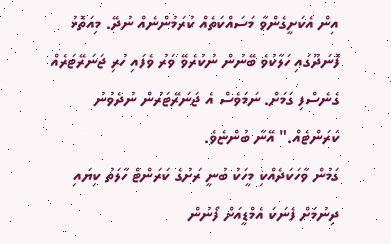އިން އެކަށީގެންވާ މަސައްކަތެއް ކުރަމުންނެއް ނުދޭ. މިއަތޮޅު ފޮނަދޫގައި ހަލާކުވެ ބޭނުން ނުކުރެވޭ ވަރު ވެފައި ހުރި ޖަނަރޭޓަރެއް ގެނެސްފި ގަމަށް. ނަމަވެސް އެ ޖަނަރޭޓަރުން ނުދެވުނު ކަރަންޓެއް." އޭނާ ބުންޏެވެ.
ގަމުން ވާހަކަދެއްކި މީހަކު ބުނީ ރަށުގެ ކަރަންޓް ހާލަތު ކިޔައި ދިނުމަށް ފެނަކަ އެމްޑީއަށް ފޯނުން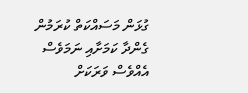ގުޅަން މަސައްކަތް ކުރަމުން ގެންދާ ކަމަށާއި ނަމަވެސް އެއްވެސް ވަރަކަށް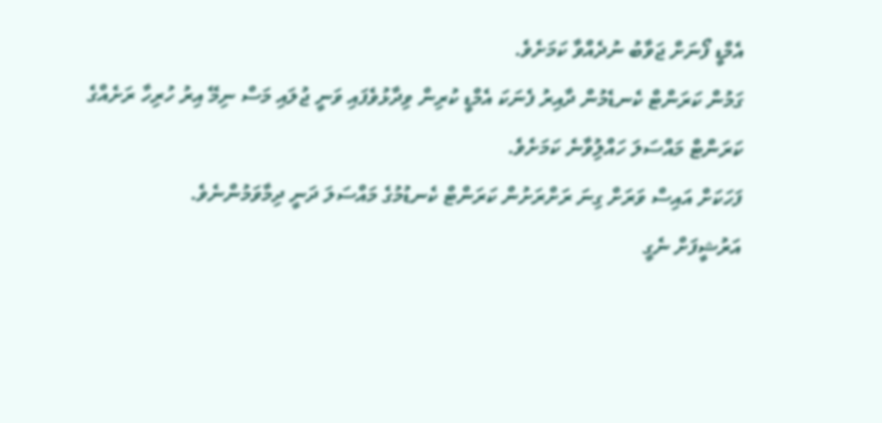އެމްޑީ ފޯނަށް ޖަވާބު ނުދެއްވާ ކަމަށެވެ.
ގަމުން ކަރަންޓް ކެނޑެމުން ދާއިރު ފެނަކަ އެމްޑީ ކުރިން ވިދާޅުވެފައި ވަނީ ޖުލައި މަސް ނިމޭ އިރު ހުރިހާ ރަށެއްގެ ކަރަންޓް މައްސަލަ ހައްލިުވާނެ ކަމަށެވެ.
ފަހަކަށް އައިސް ވަރަށް ގިނަ ރަށްރަށުން ކަރަންޓް ކެނޑުމުގެ މައްސަލަ ދަނީ ދިމާވަމުންނެވެ.
އަރުޝީފަށް ނެގީ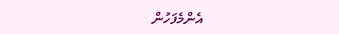އެންމެފަހުން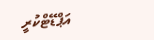އަޕްޑޭޓްކުރީ